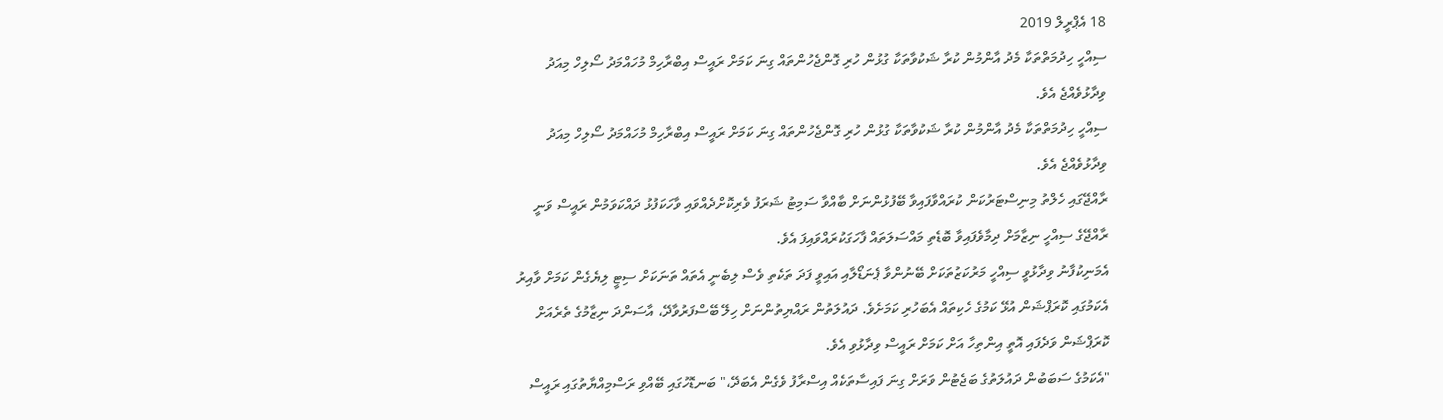18 އެޕްރީލް 2019
ސިއްހީ ހިދުމަތްތަކާ މެދު އާންމުން ކުރާ ޝަކުވާތަކާ ގުޅުން ހުރި ގޮންޖެހުންތައް ގިނަ ކަމަށް ރައީސް އިބްރާހިމް މުހައްމަދު ސޯލިހް މިއަދު ވިދާޅުވެއްޖެ އެވެ.
ސިއްހީ ހިދުމަތްތަކާ މެދު އާންމުން ކުރާ ޝަކުވާތަކާ ގުޅުން ހުރި ގޮންޖެހުންތައް ގިނަ ކަމަށް ރައީސް އިބްރާހިމް މުހައްމަދު ސޯލިހް މިއަދު ވިދާޅުވެއްޖެ އެވެ.
ރާއްޖޭގައި ހެލްތު މިނިސްޓަރުކަން ކުރައްވާފައިވާ ބޭފުޅުންނަށް ބާއްވާ ސަމިޓު ޝަރަފު ވެރިކޮށްދެއްވައި ވާހަކަފުޅު ދައްކަވަމުން ރައީސް ވަނީ ރާއްޖޭގެ ސިއްހީ ނިޒާމަށް ދިމާވެފައިވާ ބޮޑެތި މައްސަލަތައް ފާހަގަކުރައްވައިފަ އެވެ.
އެމަނިކުފާނު ވިދާޅުވީ ސިއްހީ މަރުކަޒުތަކަށް ބޭނުންވާ ޕެނަޑޯލާއި އައިވީ ފަދަ ތަކެތި ވެސް ލިބެނީ އެތައް ތަނަކަށް ސިޓީ ލިޔެގެން ކަމަށް ވާއިރު އެކަމުގައި ކޮރަޕްޝަން އުޅޭ ކަމުގެ ހެކިތައް އެބަހުރި ކަމަށެވެ. ދައުލަތުން ރައްޔިތުންނަށް ހިލޭ ބޭސްފަރުވާދޭ، އާސަންދަ ނިޒާމުގެ ތެރެއަށް ކޮރަޕްޝަން ވަދެފައި އޮތީ އިންތިހާ އަށް ކަމަށް ރައީސް ވިދާޅުވި އެވެ.
"އެކަމުގެ ސަބަބުން ދައުލަތުގެ ބަޖެޓުން ވަރަށް ގިނަ ފައިސާތަކެއް އިސްރާފު ވެގެން އެބަދޭ،" ބަނޑޮހުގައި ބޭއްވި ރަސްމިއްޔާތުގައި ރައީސް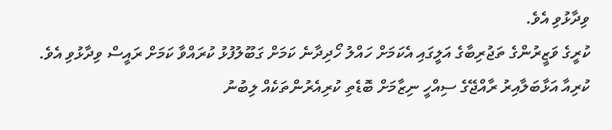ވިދާޅުވި އެވެ.
ކުރީގެ ވަޒީރުންގެ ތަޖުރިބާގެ އަލީގައި އެކަމަށް ހައްލު ހޯދިދާނެ ކަމަށް ގަބޫލުފުޅު ކުރައްވާ ކަމަށް ރައީސް ވިދާޅުވި އެވެ.
ކުރިއާ އަޅާބަލާއިރު ރާއްޖޭގެ ސިއްހީ ނިޒާމަށް ބޮޑެތި ކުރިއެރުންތަކެއް ލިބުނު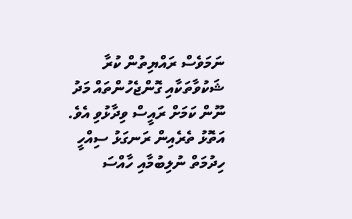ނަމަވެސް ރައްޔިތުން ކުރާ ޝަކުވާތަކާއި ގޮންޖެހުންތައް މަދު ނޫން ކަމަށް ރައީސް ވިދާޅުވި އެވެ. އަތޮޅު ތެރެއިން ރަނގަޅު ސިއްހީ ހިދުމަތް ނުލިބުމާއި ހާއްސަ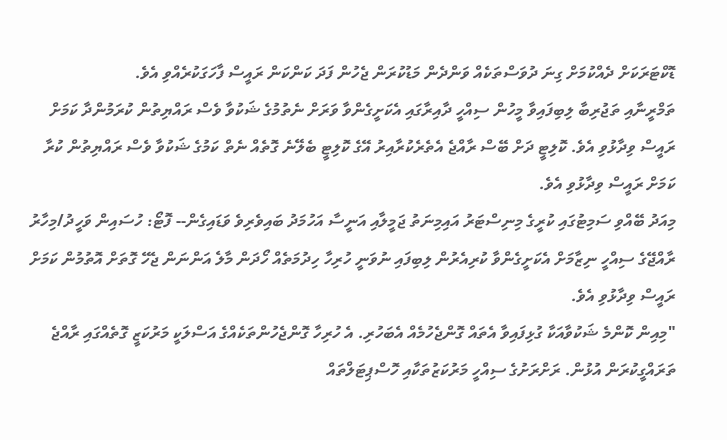ޑޮކްޓަރަކަށް ދެއްކުމަށް ގިނަ ދުވަސްތަކެއް ވަންދެން މަޑުކުރަން ޖެހުން ފަދަ ކަންކަން ރައީސް ފާހަގަކުރެއްވި އެވެ.
ތަމްރީނާއި ތަޖުރިބާ ލިބިފައިވާ މީހުން ސިއްހީ ދާއިރާގައި އެކަށީގެންވާ ވަރަށް ނެތުމުގެ ޝަކުވާ ވެސް ރައްޔިތުން ކުރަމުންދާ ކަމަށް ރައީސް ވިދާޅުވި އެވެ. ކޮލިޓީ ދަށް ބޭސް ރާއްޖެ އެތެރެކުރާއިރު އޭގެ ކޮލިޓީ ބެލޭނެ ގޮތެއް ނެތް ކަމުގެ ޝަކުވާ ވެސް ރައްޔިތުން ކުރާ ކަމަށް ރައީސް ވިދާޅުވި އެވެ.
މިއަދު ބޭއްވި ސަމިޓުގައި ކުރީގެ މިނިސްޓަރު އައިމިނަތު ޖަމީލާއި އަނީސާ އަހުމަދު ބައިވެރިވެ ވަޑައިގެން-- ފޮޓޯ: ހުސައިން ވަހީދު/މިހާރު
ރާއްޖޭގެ ސިއްހީ ނިޒާމަށް އެކަށީގެންވާ ކުރިއެރުން ލިބިފައި ނުވަނީ ހުރިހާ ހިދުމަތެއް ހޯދަން މާލެ އަންނަން ޖެހޭ ގޮތަށް އޮތުމުން ކަމަށް ރައީސް ވިދާޅުވި އެވެ.
"މިއިން ކޮންމެ ޝަކުވާއަކާ ގުޅިފައިވާ އެތައް ގޮންޖެހުމެއް އެބަހުރި. އެ ހުރިހާ ގޮންޖެހުންތަކެއްގެ އަސްލަކީ މަރުކަޒީ ގޮތެއްގައި ރާއްޖެ ތަރައްގީކުރަން އުޅުން. ރަށްރަށުގެ ސިއްހީ މަރުކަޒުތަކާއި ހޮސްޕިޓަލްތައް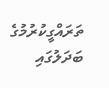ތަރައްގީކުރުމުގެ ބަދަލުގައި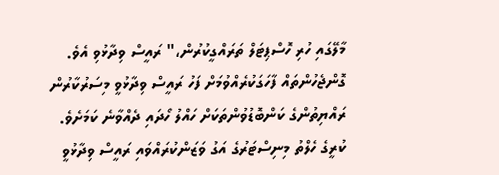މާލޭގައި ހުރި ހޮސްޕިޓަލް ތަރައްގީކުރުން،" ރައީސް ވިދާޅުވި އެވެ.
ގޮންޖެހުންތައް ފާހަގަކުރެއްވުމަށް ފަހު ރައީސް ވިދާޅުވީ މިސަރުކާރުން ރައްޔިތުންގެ ކަންބޮޑުވުންތަކަށް ހައްލު ހޯދައި ދެއްވާނެ ކަމަށެވެ.
ކުރީގެ ހެލްތު މިނިސްޓަރުގެ އަގު ވަޒަންކުރައްވައި ރައީސް ވިދާޅުވީ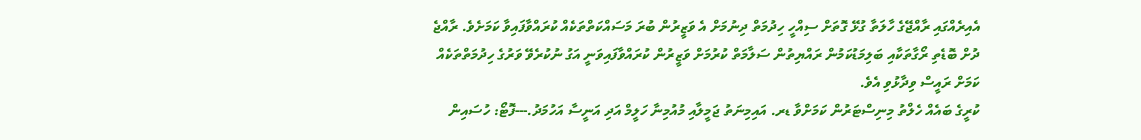އެއިރެއްގައި ރާއްޖޭގެ ހާލަތާ ގުޅޭ ގޮތަށް ސިއްހީ ހިދުމަތް ދިނުމަށް އެ ވަޒީރުން ބުރަ މަސައްކަތްތަކެއް ކުރައްވާފައިވާ ކަމަށެވެ. ރާއްޖެ ދުށް ބޮޑެތި ރޯގާތަކާއި ބަލިމަޑުކަމުން ރައްޔިތުން ސަލާމަތް ކުރުމަށް ވަޒީރުން ކުރައްވާފައިވަނީ އަގު ނުކުރެވޭ ވަރުގެ ހިދުމަތްތަކެއް ކަމަށް ރައީސް ވިދާޅުވި އެވެ.
ކުރީގެ ބައެއް ހެލްތު މިނިސްޓަރުން ކަމަށްވާ ޑރ. އައިމިނަތު ޖަމީލާއި މުއުމިނާ ހަލީމް އަދި އަނީސާ އަހުމަދު.---ފޮޓޯ: ހުސައިން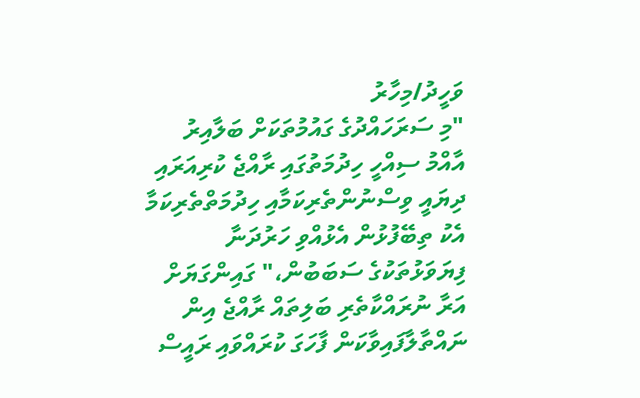ވަހީދު/މިހާރު
"މި ސަރަހައްދުގެ ގައުމުތަކަށް ބަލާއިރު އާއްމު ސިއްހީ ހިދުމަތުގައި ރާއްޖެ ކުރިއަރައި ދިޔައީ ވިސްނުންތެރިކަމާއި ހިދުމަތްތެރިކަމާ އެކު ތިބޭފުޅުން އެޅުއްވި ހަރުދަނާ ފިޔަވަޅުތަކުގެ ސަބަބުން،" ގައިންގަޔަށް އަރާ ނުރައްކާތެރި ބަލިތައް ރާއްޖެ އިން ނައްތާލާފައިވާކަން ފާހަގަ ކުރައްވައި ރައީސް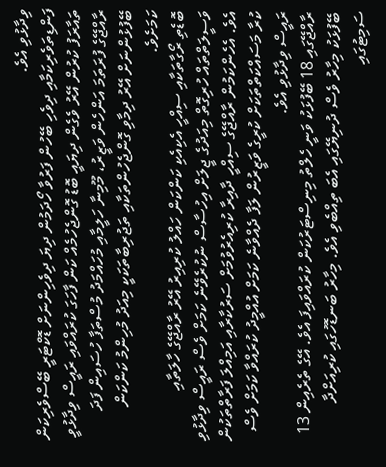ވިދާޅުވި އެވެ.
ފަންޑިތަވެރިކަމާއި ދިވެހި ބޭހުން ފަރުވާ ހޯދަމުން ދިޔަ ދިވެހިންނަށް ޑޮކްޓަރީ ބޭސްވެރިކަން ތައާރަފު ކުރުން އޭރު ވެގެން ދިޔައީ ބޮޑު ގޮންޖެހުމެއް ކަން ފާހަގަ ކުރައްވައި ރައީސް ވިދާޅުވީ ރާއްޖޭގެ ފުރަތަމަ އަންހެން ވަޒީރު، މޫމިނާ ހަލީމާއި މުހައްމަދު މުސްތަފާ ހުސައިން ފަދަ ބޭފުޅުންނަށް އޭރު ދިމާވި ގޮންޖެހުންތަކާއި ތަޖުރިބާތަކަކީ މިއަދު މުހިންމު ކަންކަން ކަމަށެވެ.
ބޮޑެތި ރޯގާތަކާއި ސިއްހީ އެކިއެކި ކަންކަން ހައްލު ކުރިއިރު އޭރު ރާއްޖޭގެ ހާލަތާއި ވަސީލަތްތައް ހުރިގޮތް މިއަދުގެ ޖީލަށް އިހުސާސް ނުކުރެވޭނެ ކަމަށް ވެސް ރައީސް ވިދާޅުވި އެވެ. އެހެންކަމުން ރާއްޖޭގެ ސިއްހީ ދާއިރާ ކުރިއެރުވުމަށް ސަރުކާރާއި އަމިއްލަ ފަރާތްތަކުން ކުރާ މަސައްކަތްތަކަށް ކުރީގެ ވަޒީރުން ލަފާ ދެއްވާނެ ކަމަށް އުއްމީދު ކުރައްވާ ކަމަށް ވެސް ރައީސް ވިދާޅުވި އެވެ.
ރާއްޖޭގައި 18 ބޭފުޅަކު ވަނީ ހެލްތު މިނިސްޓަރުކަން ކުރައްވައިފަ އެވެ. އޭގެ ތެރެއިން 13 ބޭފުޅަކު މިހާރު ވެސް ދުނިޔޭގައި އެބަ ތިއްބެވި އެވެ. މިހާރު ބަނޑޮހުގައި ކުރިއަށްދާ ސަމިޓުގައި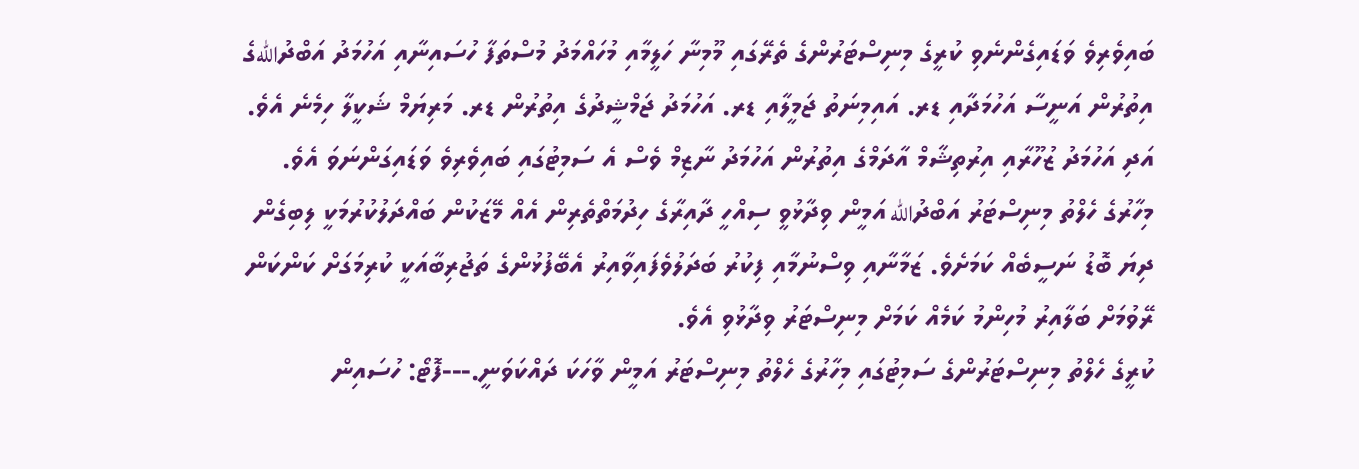ބައިވެރިވެ ވަޑައިގެންނެވި ކުރީގެ މިނިސްޓަރުންގެ ތެރޭގައި މޫމިނާ ހަލީމާއި މުހައްމަދު މުސްތަފާ ހުސައިނާއި އަހުމަދު އަބްދުاللهގެ އިތުރުން އަނީސާ އަހުމަދާއި ޑރ. އައިމިނަތު ޖަމީލާއި ޑރ. އަހުމަދު ޖަމްޝީދުގެ އިތުރުން ޑރ. މަރިޔަމް ޝަކީލާ ހިމެނެ އެވެ. އަދި އަހުމަދު ޒުހޫރާއި އިރުތިޝާމް އާދަމްގެ އިތުރުން އަހުމަދު ނާޒިމް ވެސް އެ ސަމިޓުގައި ބައިވެރިވެ ވަޑައިގަންނަވަ އެވެ.
މިހާރުގެ ހެލްތު މިނިސްޓަރު އަބްދުالله އަމީން ވިދާޅުވީ ސިއްހީ ދާއިރާގެ ހިދުމަތްތެރިން އެއް މޭޒަކުން ބައްދަލުކުރުމަކީ ލިބިގެން ދިޔަ ބޮޑު ނަސީބެއް ކަމަށެވެ. ޒަމާނާއި ވިސްނުމާއި ފިކުރު ބަދަލުވެފައިވާއިރު އެބޭފުޅުންގެ ތަޖުރިބާއަކީ ކުރިމަގަށް ކަންކަން ރޭވުމަށް ބަލާއިރު މުހިންމު ކަމެއް ކަމަށް މިނިސްޓަރު ވިދާޅުވި އެވެ.
ކުރީގެ ހެލްތު މިނިސްޓަރުންގެ ސަމިޓުގައި މިހާރުގެ ހެލްތު މިނިސްޓަރު އަމީން ވާހަކަ ދައްކަވަނީ.---ފޮޓޯ: ހުސައިން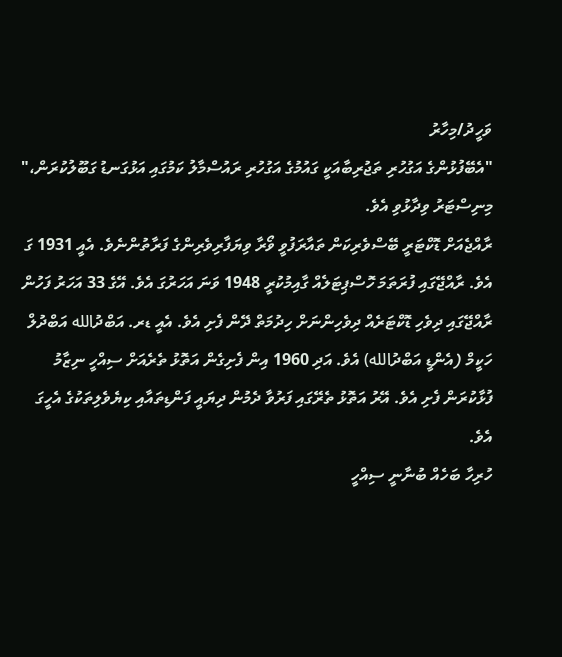ވަހީދު/މިހާރު
"އެބޭފުޅުންގެ އަގުހުރި ތަޖުރިބާއަކީ ގައުމުގެ އަގުހުރި ރައުސްމާލު ކަމުގައި އަޅުގަނޑު ގަބޫލުކުރަން،" މިނިސްޓަރު ވިދާޅުވި އެވެ.
ރާއްޖެއަށް ޑޮކްޓަރީ ބޭސްވެރިކަން ތައާރަފުވީ ވޯރާ ވިޔަފާރިވެރިންގެ ފަރާތުންނެވެ. އެއީ 1931 ގަ އެވެ. ރާއްޖޭގައި ފުރަތަމަ ހޮސްޕިޓަލެއް ގާއިމުކުރީ 1948 ވަނަ އަހަރުގަ އެވެ. އޭގެ 33 އަހަރު ފަހުން ރާއްޖޭގައި ދިވެހި ޑޮކްޓަރެއް ދިވެހިންނަށް ހިދުމަތް ދޭން ފެށި އެވެ. އެއީ ޑރ. އަބްދުالله އަބްދުލް ހަކީމް (އެންޑީ އަބްދުالله) އެވެ. އަދި 1960 އިން ފެށިގެން އަތޮޅު ތެރެއަށް ސިއްހީ ނިޒާމު ފުޅާކުރަން ފެށި އެވެ. އޭރު އަތޮޅު ތެރޭގައި ފަރުވާ ދެމުން ދިޔައީ ފަންޑިތައާއި ކިޔެވެލިތަކުގެ އެހީގަ އެވެ.
ހުރިހާ ބަހެއް ބުނާނީ ސިއްހީ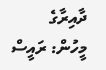ދާއިރާގެ މީހުން: ރައީސް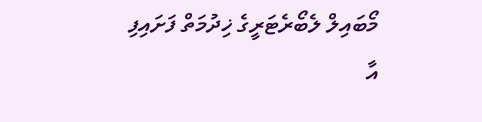މޯބައިލް ލެބޯރެޓަރީގެ ޚިދުމަތް ފަށައިފި
އާ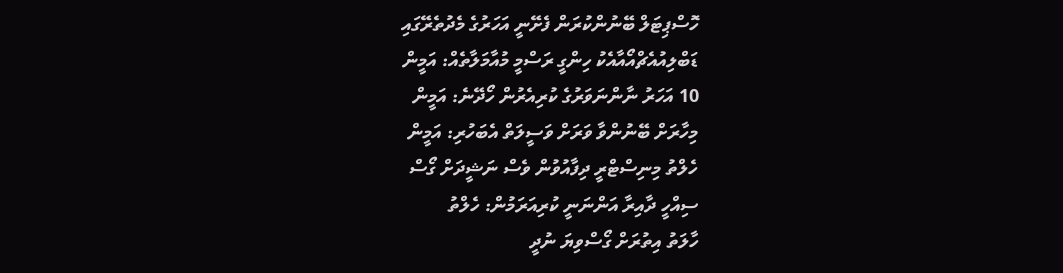ހޮސްޕިޓަލް ބޭނުންކުރަން ފެށޭނީ އަހަރުގެ މެދުތެރޭގައި
ޑަބްލިއުއެޗްއޯއާއެކު ހިންގީ ރަސްމީ މުއާމަލާތެއް: އަމީން
10 އަހަރު ނާންނަވަރުގެ ކުރިއެރުން ހޯދޭނެ: އަމީން
މިހާރަށް ބޭނުންވާ ވަރަށް ވަސީލަތް އެބަހުރި: އަމީން
ހެލްތު މިނިސްޓްރީ ދިފާއުވުން ވެސް ނަޝީދަށް ގޯސް
ސިއްހީ ދާއިރާ އަންނަނީ ކުރިއަރަމުން: ހެލްތު
ހާލަތު އިތުރަށް ގޯސްވިޔަ ނުދީ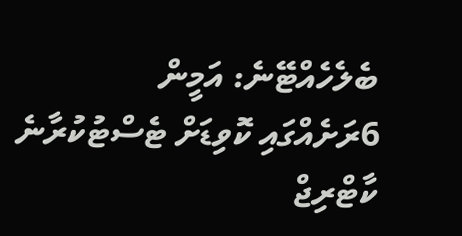ބެލެހެއްޓޭނެ: އަމީން
6ރަށެއްގައި ކޮވިޑަށް ޓެސްޓުކުރާނެ ކާޓްރިޖް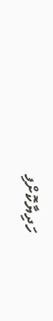ހަދިޔާކޮށްފި